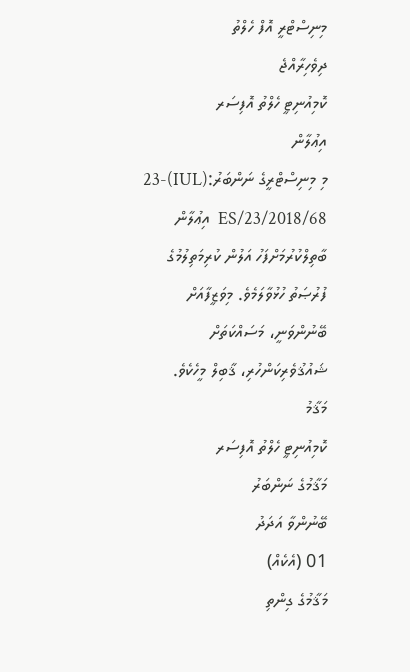މިނިސްޓްރީ އޮފް ހެލްތު
ދިވެހިރާއްޖެ
ކޮމިއުނިޓީ ހެލްތު އޮފިސަރ
އިޢުލާން
މި މިނިސްޓްރީގެ ނަންބަރު:(IUL)23-ES/23/2018/68  އިޢުލާން ބާތިލްކުރުމަށްފަހު އަލުން ކުރިމަތިލުމުގެ ފުރުޞަތު ހުޅުވާލަމެވެ. މިވަޒީފާއަށް ބޭނުންވަނީ، މަސައްކަތަށް ޝައުޤުވެރިކަންހުރި، ޤާބިލް މީހެކެވެ.
މަޤާމު
ކޮމިއުނިޓީ ހެލްތު އޮފިސަރ
މަޤާމުގެ ނަންބަރު
ބޭނުންވާ އަދަދު
01 (އެކެއް)
މަޤާމުގެ ގިންތި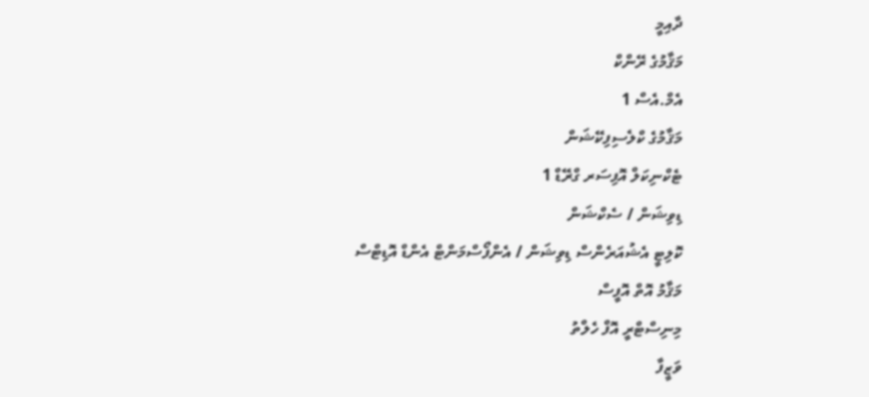ދާއިމީ
މަޤާމުގެ ރޭންކް
އެމް.އެސް 1
މަޤާމުގެ ކްލެސިފިކޭޝަން
ޓެކްނިކަލް އޮފިސަރ ގްރޭޑް 1
ޑިވިޝަން / ސެކްޝަން
ކޮލިޓީ އެޝުއަރެންސް ޑިވިޝަން / އެންފޯސްމަންޓް އެންޑް އޮޑިޓްސް
މަޤާމު އޮތް އޮފީސް
މިނިސްޓްރީ އޮފް ހެލްތު
ވަޒީފާ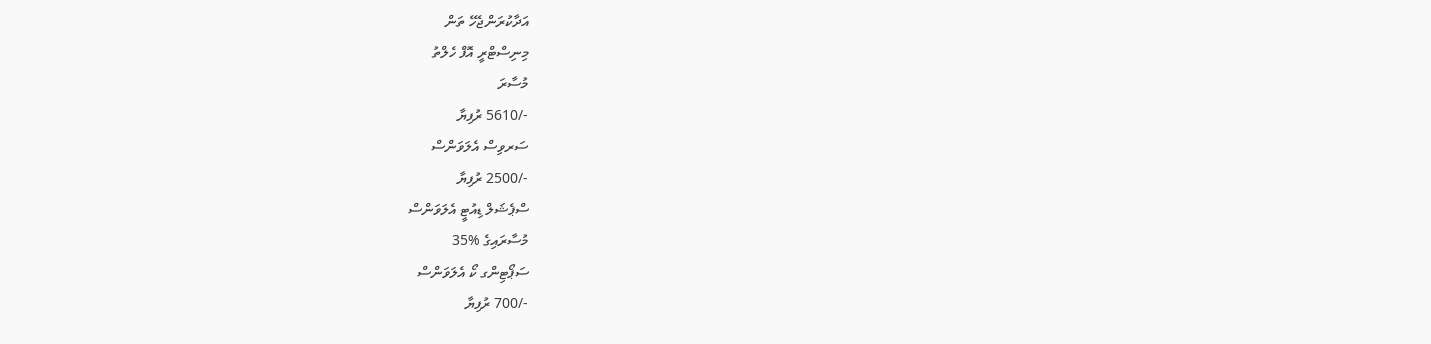އަދާކުރަންޖެހޭ ތަން
މިނިސްޓްރީ އޮފް ހެލްތު
މުސާރަ
-/5610 ރުފިޔާ
ސަރވިސް އެލަވަންސް
-/2500 ރުފިޔާ
ސްޕެޝަލް ޑިއުޓީ އެލަވަންސް
މުސާރައިގެ %35
ސަޕޯޓިންގ ކޯ އެލަވަންސް
-/700 ރުފިޔާ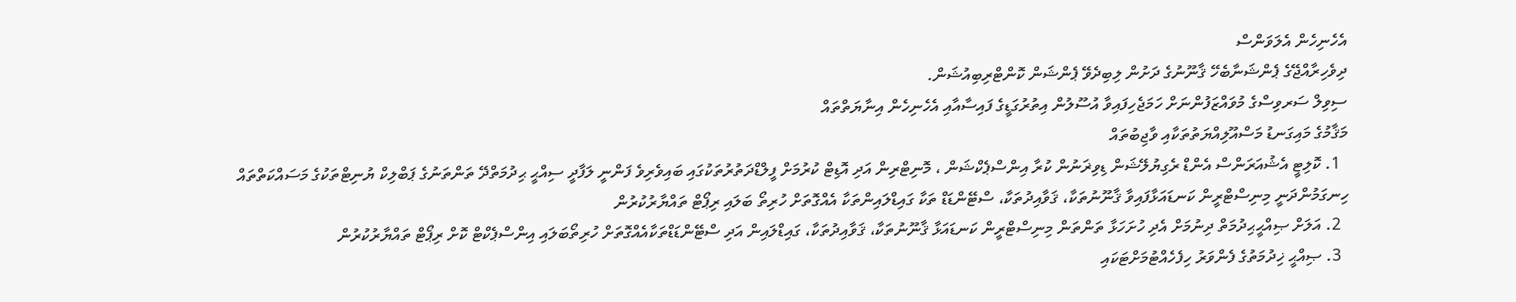އެހެނިހެން އެލަވަންސް
ދިވެހިރާއްޖޭގެ ޕެންޝަނާބެހޭ ޤާނޫނުގެ ދަށުން ލިބިދެވޭ ޕެންޝަން ކޮންޓްރިބިއުޝަން.
ސިވިލް ސަރވިސްގެ މުވައްޒަފުންނަށް ހަމަޖެހިފައިވާ އުސޫލުން އިތުރުގަޑީގެ ފައިސާއާއި އެހެނިހެން އިނާޔަތްތައް
މަޤާމުގެ މައިގަނޑު މަސްއޫލިއްޔަތުތަކާއި ވާޖިބުތައް
  1. ކޮލިޓީ އެޝުއަރަންސް އެންޑް ރެގިޔުލޭޝަން ޑިވިޜަނުން ކުރާ އިންސްޕެކްޝަން ، މޮނިޓްރިން އަދި އޮޑިޓް ކުރުމަށް ފީލްޑްދަތުރުތަކުގައި ބައިވެރިވެ ފަންނީ ލަފާދީ ސިއްޙީ ޙިދުމަތްދޭ ތަންތަނުގެ ޕަބްލިކް ޔުނިޓްތަކުގެ މަސައްކަތްތައް ހިނގަމުންދަނީ މިނިސްޓްރީން ކަނޑައަޅާފައިވާ ޤާނޫނުތަކާ، ޤަވާއިދުތަކާ، ސްޓޭންޑަޑް ތަކާ ގައިޑްލައިންތަކާ އެއްގޮތަށް ހުރިތޯ ބަލައި ރިޕޯޓް ތައްޔާރުކުރުން
  2. އަލަށް ޞިއްޙީޙިދުމަތް ދިނުމަށް އެދި ހުށަހަޅާ ތަންތަން މިނިސްޓްރީން ކަނޑައަޅާ ޤާނޫނުތަކާ، ޤަވާއިދުތަކާ، ގައިޑްލައިން އަދި ސްޓޭންޑަޑްތަކާއެއްގޮތަށް ހުރިތޯބަލައި އިންސްޕެކްޓް ކޮށް ރިޕޯޓް ތައްޔާރުކުރުން
  3. ޞިއްޙީ ޚިދުމަތުގެ ފެންވަރު ހިފެހެއްޓުމަށްޓަކައި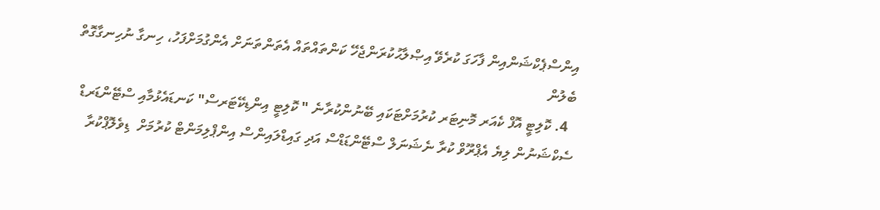އިންސްޕެކްޝަންއިން ފާހަގަ ކުރެވޭ އިޞްލާޙުކުރަންޖެހޭ ކަންތައްތައް އެތަންތަނަށް އެންގުމަށްފަހު، ހިނގާ ނުހިނގާގޮތް ބެލުން
  4. ކޮލިޓީ އޮފް ކެއަރ މޮނިޓަރ ކުރުމަށްޓަކައި ބޭނުންކުރާނެ " ކޮލިޓީ އިންޑިކޭޓަރސް" ކަނޑައެޅުމާއި ސްޓޭންޑަރޑް ސެކްޝަނުން ލިޔެ އެޕްރޫވް ކުރާ ނެޝަނަލް ސްޓޭންޑަޑްސް އަދި ގައިޑްލައިންސް އިންޕްލިމަންޓް ކުރުމަށް  ޑިވެލޮޕްކުރާ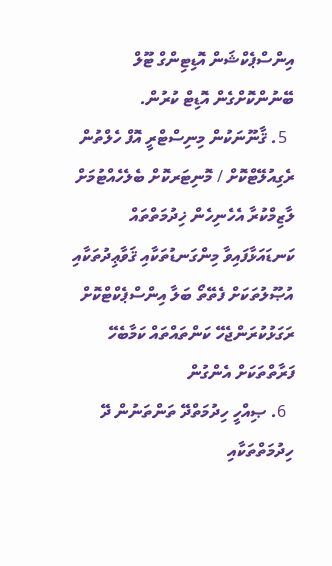އިންސްޕެކްޝަން އޮޑިޓިންގް ޓޫލް ބޭނުންކޮށްގެން އޮޑިޓް ކުރުން.
  5. ޤާނޫނަކުން މިނިސްޓްރީ އޮފް ހެލްތުން ރެގިއުލޭޓްކޮށް / މޮނިޓަރކޮށް ބެލެހެއްޓުމަށް ލާޒިމްކުރާ އެހެނިހެން ޚިދުމަތްތައް ކަނޑައަޅާފައިވާ މިންގަނޑުތަކާއި ޤަވާޢިދުތަކާއި އުޞޫލުތަކަށް ފެތޭތޯ ބަލާ އިންސްޕެކްޓްކޮށް ރަގަޅުކުރަންޖެހޭ ކަންތައްތައް ކަމާބެހޭ ފަރާތްތަކަށް އެންގުން
  6. ޞިއްހީ ހިދުމަތްދޭ ތަންތަނުން ދޭ ހިދުމަތްތަކާއި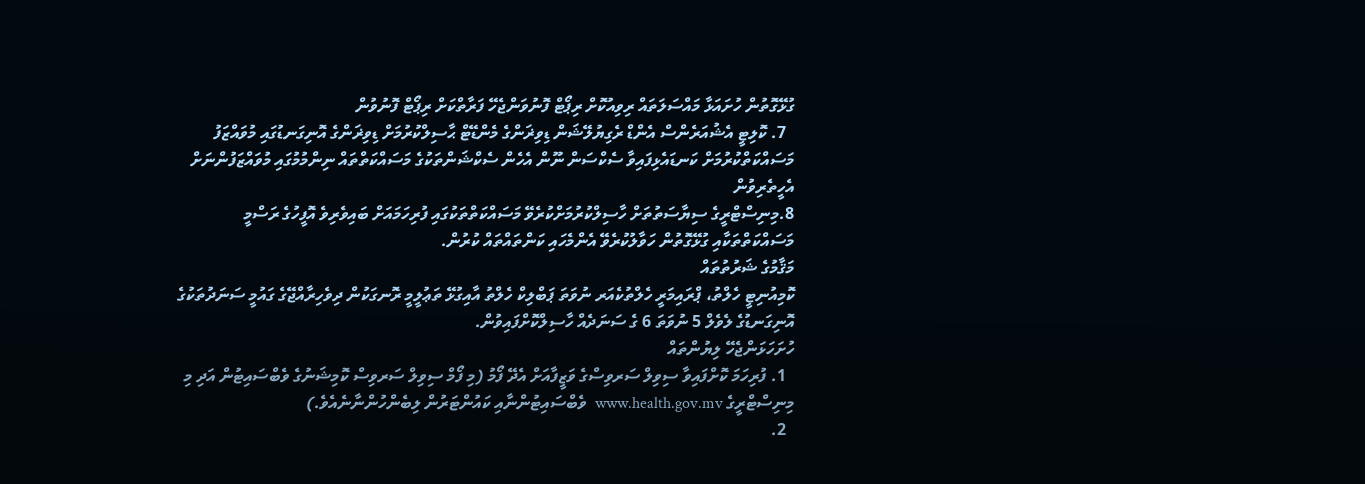ގުޅޭގޮތުން ހުށައަޅާ މައްސަލަތައް ރިވިއުކޮށް ރިޕޯޓް ފޮނުވަންޖެހޭ ފަރާތްކަށް ރިޕޯޓް ފޮނުވުން
  7. ކޮލިޓީ އެޝުއަރެންސް އެންޑް ރެގިޔުލޭޝަން ޑިވިޜަންގެ މެންޑޭޓް ޙާސިލްކުރުމަށް ޑިވިޜަންގެ އޮނިގަނޑުގައި މުވައްޒަފު މަސައްކަތްކުރުމަށް ކަނޑައެޅިފައިވާ ސެކްސަން ނޫން އެހެން ސެކްޝަންތަކުގެ މަސައްކަތްތައް ނިންމުމުގައި މުވައްޒަފުންނަށް އެހީތެރިވުން
8.މިނިސްޓްރީގެ ސިޔާސަތުތަށް ހާސިލްކުރުމަށްކުރެވޭ މަސައްކަތްތަކުގައި ފުރިހަމައަށް ބައިވެރިވެ އޮފީހުގެ ރަސްމީ މަސައްކަތްތަކާއި ގުޅޭގޮތުން ހަވާލުކުރެވޭ އެންމެހައި ކަންތައްތައް ކުރުން.
މަޤާމުގެ ޝަރުތުތައް
ކޮމިއުނިޓީ ހެލްތު، ޕްރައިމަރީ ހެލްތުކެއަރ ނުވަތަ ޕަބްލިކް ހެލްތު އާއިގުޅޭ ތަޢުލީމީ ރޮނގަކުން ދިވެހިރާއްޖޭގެ ގައުމީ ސަނަދުތަކުގެ އޮނިގަނޑުގެ ލެވެލް 5 ނުވަތަ 6 ގެ ސަނަދެއް ހާސިލްކޮށްފައިވުން.
ހުށަހަޅަންޖެހޭ ލިޔުންތައް
  1. ފުރިހަމަ ކޮށްފައިވާ ސިވިލް ސަރވިސްގެ ވަޒީފާއަށް އެދޭ ފޯމު (މި ފޯމް ސިވިލް ސަރވިސް ކޮމިޝަނުގެ ވެބްސައިޓުން އަދި މި މިނިސްޓްރީގެ www.health.gov.mv  ވެބްސައިޓުންނާއި ކައުންޓަރުން ލިބެންހުންނާނެއެވެ.)
  2.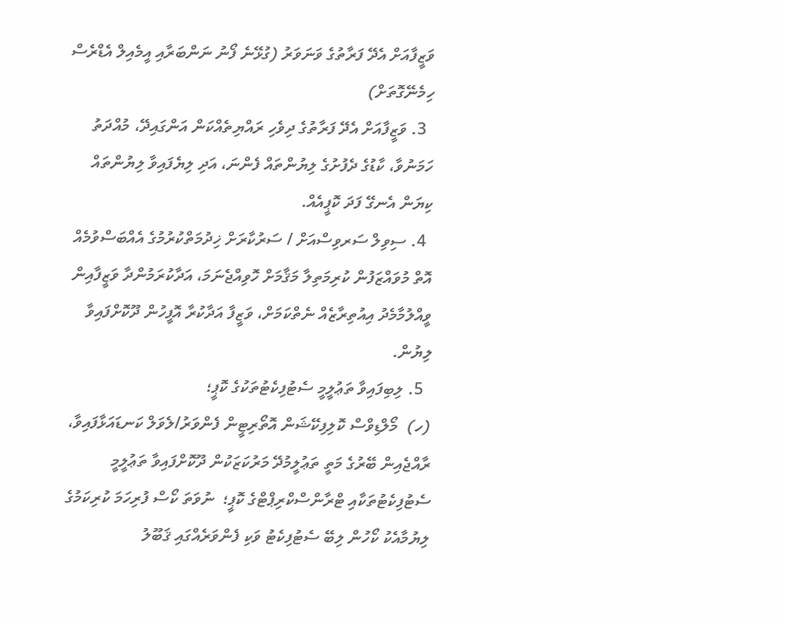ވަޒީފާއަށް އެދޭ ފަރާތުގެ ވަނަވަރު (ގުޅޭނެ ފޯނު ނަންބަރާއި އީމެއިލް އެޑްރެސް ހިމެނޭގޮތަށް)
  3. ވަޒީފާއަށް އެދޭ ފަރާތުގެ ދިވެހި ރައްޔިތެއްކަން އަންގައިދޭ، މުއްދަތު ހަމަނުވާ، ކާޑުގެ ދެފުށުގެ ލިޔުންތައް ފެންނަ، އަދި ލިޔެފައިވާ ލިޔުންތައް ކިޔަން އެނގޭ ފަދަ ކޮޕީއެއް.
  4. ސިވިލް ސަރވިސްއަށް / ސަރުކާރަށް ޚިދުމަތްކުރުމުގެ އެއްބަސްވުމެއް އޮތް މުވައްޒަފުން ކުރިމަތިލާ މަޤާމަށް ހޮވިއްޖެނަމަ، އަދާކުރަމުންދާ ވަޒީފާއިން ވީއްލުމާމެދު އިއުތިރާޒެއް ނެތްކަމަށް، ވަޒީފާ އަދާކުރާ އޮފީހުން ދޫކޮށްފައިވާ ލިޔުން.
  5. ލިބިފައިވާ ތަޢުލީމީ ސެޓުފިކެޓުތަކުގެ ކޮޕީ؛
(ހ)  މޯލްޑިވްސް ކޮލިފިކޭޝަން އޮތޯރިޓީން ފެންވަރު/ލެވަލް ކަނޑައަޅާފައިވާ، ރާއްޖެއިން ބޭރުގެ މަތީ ތަޢުލީމުދޭ މަރުކަޒަކުން ދޫކޮށްފައިވާ ތަޢުލީމީ ސެޓުފިކެޓުތަކާއި ޓްރާންސްކްރިޕްޓްގެ ކޮޕީ؛  ނުވަތަ ކޯސް ފުރިހަމަ ކުރިކަމުގެ ލިޔުމާއެކު ކޯހުން ލިބޭ ސެޓުފިކެޓު ވަކި ފެންވަރެއްގައި ޤަބޫލު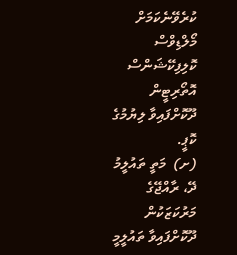ކުރެވޭނެކަމަށް މޯލްޑިވްސް ކޮލިފިކޭޝަންސް އޮތޯރިޓީން ދޫކޮށްފައިވާ ލިޔުމުގެ ކޮޕީ.
(ށ)  މަތީ ތައުލީމު ދޭ، ރާއްޖޭގެ މަރުކަޒަކުން ދޫކޮށްފައިވާ ތައުލީމީ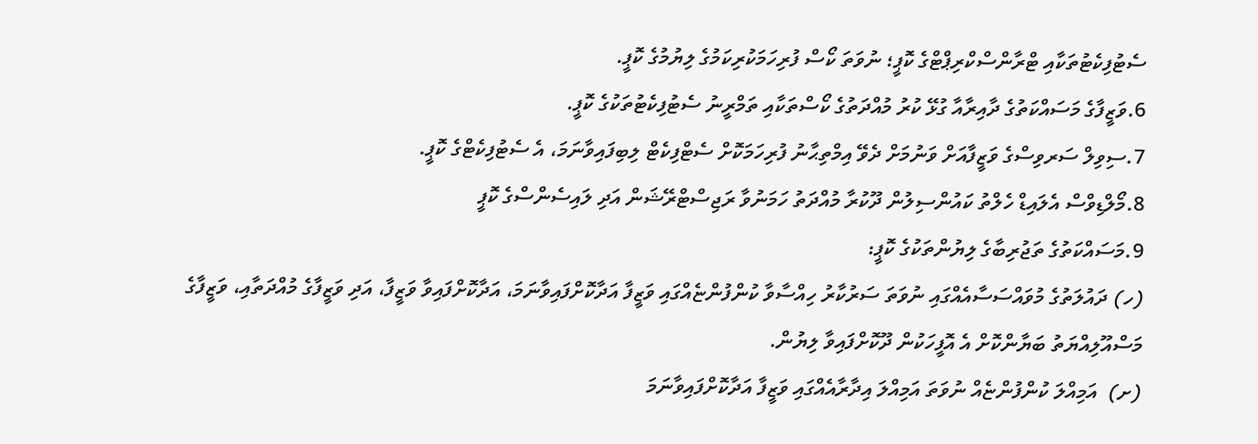ސެޓުފިކެޓުތަކާއި ޓްރާންސްކްރިޕްޓްގެ ކޮޕީ؛ ނުވަތަ ކޯސް ފުރިހަމަކުރިކަމުގެ ލިޔުމުގެ ކޮޕީ.
6.ވަޒީފާގެ މަސައްކަތުގެ ދާއިރާއާ ގުޅޭ ކުރު މުއްދަތުގެ ކޯސްތަކާއި ތަމްރީނު ސެޓުފިކެޓުތަކުގެ ކޮޕީ.
7.ސިވިލް ސަރވިސްގެ ވަޒީފާއަށް ވަނުމަށް ދެވޭ އިމްތިޙާނު ފުރިހަމަކޮށް ސެޓްފިކެޓް ލިބިފައިވާނަމަ، އެ ސެޓުފިކެޓްގެ ކޮޕީ.
8.މޯލްޑިވްސް އެލައިޑް ހެލްތު ކައުންސިލުން ދޫކުރާ މުއްދަތު ހަމަނުވާ ރަޖިސްޓްރޭޝަން އަދި ލައިސެންސްގެ ކޮޕީ
9.މަސައްކަތުގެ ތަޖުރިބާގެ ލިޔުންތަކުގެ ކޮޕީ:
(ހ) ދައުލަތުގެ މުވައްސަސާއެއްގައި ނުވަތަ ސަރުކާރު ހިއްސާވާ ކުންފުންޏެއްގައި ވަޒީފާ އަދާކޮށްފައިވާނަމަ، އަދާކޮށްފައިވާ ވަޒީފާ، އަދި ވަޒީފާގެ މުއްދަތާއި، ވަޒީފާގެ މަސްއޫލިއްޔަތު ބަޔާންކޮށް އެ އޮފީހަކުން ދޫކޮށްފައިވާ ލިޔުން.
(ށ)  އަމިއްލަ ކުންފުންޏެއް ނުވަތަ އަމިއްލަ އިދާރާއެއްގައި ވަޒީފާ އަދާކޮށްފައިވާނަމަ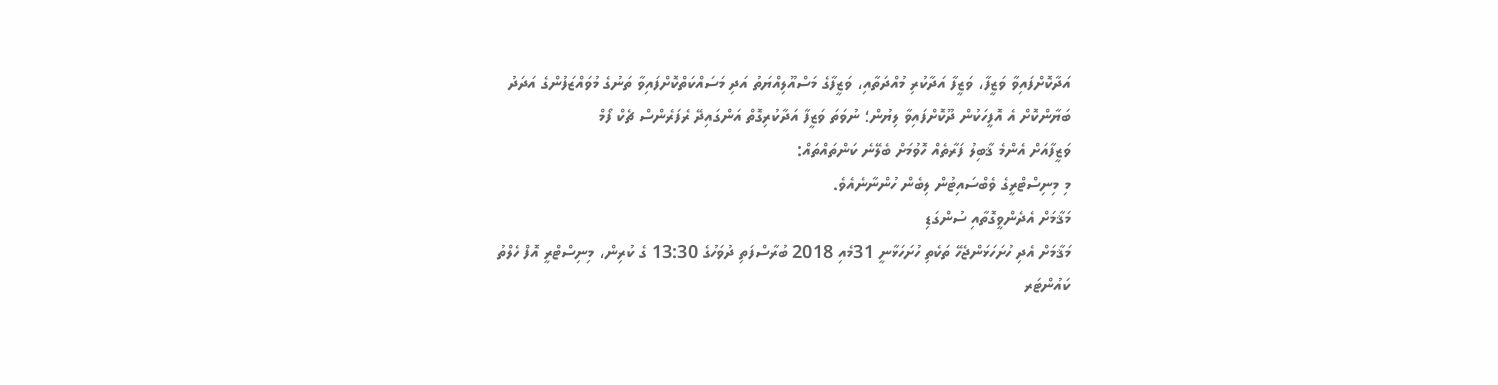އަދާކޮށްފައިވާ ވަޒީފާ، ވަޒީފާ އަދާކުރި މުއްދަތާއި، ވަޒީފާގެ މަސްއޫލިއްޔަތު އަދި މަސައްކަތްކޮށްފައިވާ ތަނުގެ މުވައްޒަފުންގެ އަދަދު ބަޔާންކޮށް އެ އޮފީހަކުން ދޫކޮށްފައިވާ ލިޔުން؛ ނުވަތަ ވަޒީފާ އަދާކުރިގޮތް އަންގައިދޭ ރެފަރެންސް ޗެކް ފޯމް
ވަޒީފާއަށް އެންމެ ޤާބިލު ފަރާތެއް ހޮވުމަށް ބެލޭނެ ކަންތައްތައް:
މި މިނިސްޓްރީގެ ވެބްސައިޓުން ލިބެން ހުންނާނެއެވެ.
މަޤާމަށް އެދެންވީގޮތާއި ސުންގަޑި
މަޤާމަށް އެދި ހުށަހަޅަންޖެހޭ ތަކެތި ހުށަހަޅާނީ 31މެއި 2018 ބުރާސްފަތި ދުވަހުގެ 13:30 ގެ ކުރިން، މިނިސްޓްރީ އޮފް ހެލްތު ކައުންޓަރ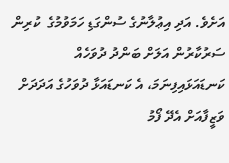އަށެވެ. އަދި އިޢުލާނުގެ ސުންގަޑި ހަމަވުމުގެ  ކުރިން ސަރުކާރުން އަލަށް ބަންދު ދުވަހެއް ކަނޑައަޅައިފިނަމަ، އެ ކަނޑައަޅާ ދުވަހުގެ އަދަދަށް ވަޒީފާއަށް އެދޭ ފޯމު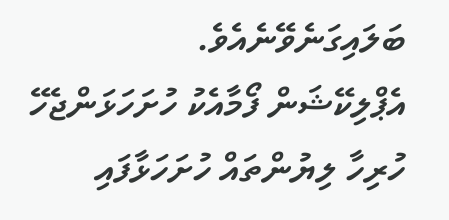ބަލައިގަނެވޭނެއެވެ.
އެޕްލިކޭޝަން ފޯމާއެކު ހުށަހަޅަންޖެހޭ ހުރިހާ ލިޔުންތައް ހުށަހަޅާފައި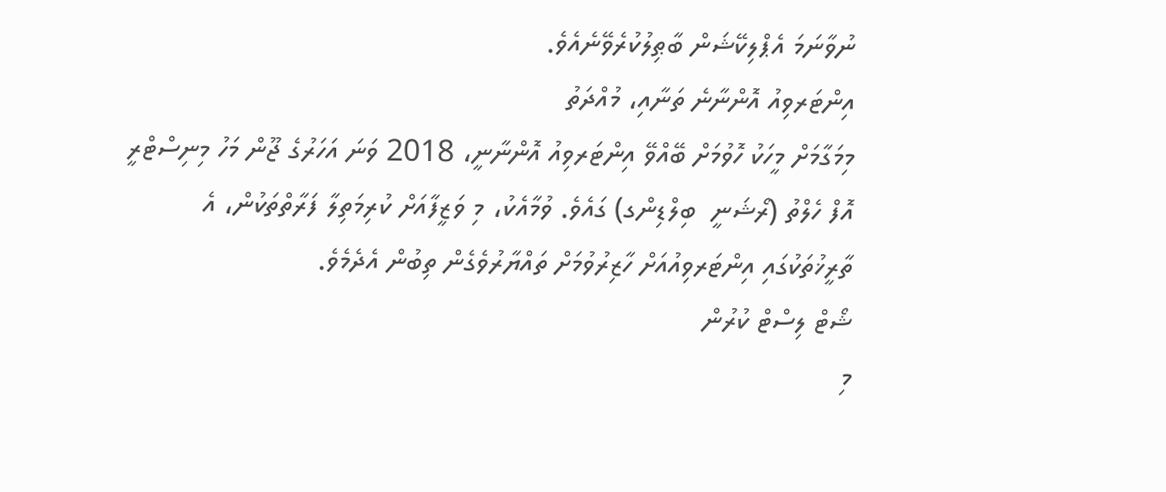ނުވާނަމަ އެޕްލިކޭޝަން ބާޠިލުކުރެވޭނެއެވެ.
އިންޓަރވިއު އޮންނާނެ ތަނާއި، މުއްދަތު
މިމަގާމަށް މީހަކު ހޮވުމަށް ބޭއްވޭ އިންޓަރވިއު އޮންނާނީ، 2018 ވަނަ އަހަރުގެ ޖޫން މަހު މިނިސްޓްރީ އޮފް ހެލްތު (ރޯޝަނީ  ބިލްޑިންގ) ގައެވެ. ވުމާއެކު، މި ވަޒީފާއަށް ކުރިމަތިލާ ފަރާތްތަކުން، އެ ތާރީޚުތަކުގައި އިންޓަރވިއުއަށް ހާޒިރުވުމަށް ތައްޔާރުވެގެން ތިބުން އެދެމެވެ.
ޝޯޓް ލިސްޓް ކުރުން
މި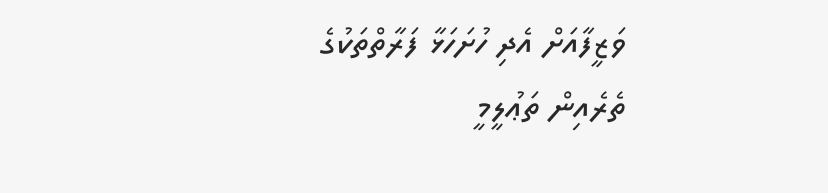ވަޒީފާއަށް އެދި ހުށަހަޅާ ފަރާތްތަކުގެ ތެރެއިން ތަޢުލީމީ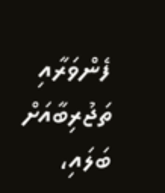ފެންވަރާއި ތަޖުރިބާއަށް ބަލައި،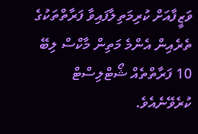ވަޒީފާއަށް ކުރިމަތިލާފައިވާ ފަރާތްތަކުގެ ތެރެއިން އެންމެ މަތިން މާކްސް ލިބޭ 10 ފަރާތްތެއް ޝޯޓްލިސްޓް ކުރެވޭނެއެވެ.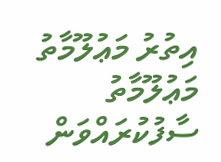އިތުރު މަޢުލޫމާތު
މަޢުލޫމާތު ސާފުކުރައްވަން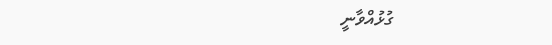ގުޅުއްވާނީ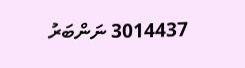3014437 ނަންބަރު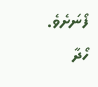ފޯނަށެވެ.
ހޯދާ